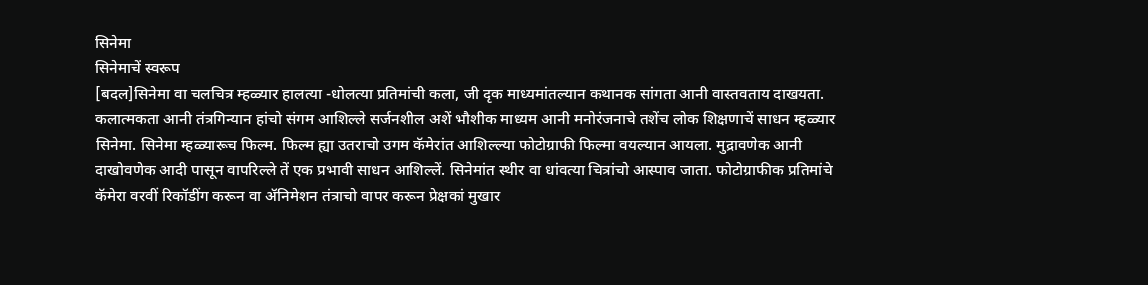सिनेमा
सिनेमाचें स्वरूप
[बदल]सिनेमा वा चलचित्र म्हळ्यार हालत्या -धोलत्या प्रतिमांची कला, जी दृक माध्यमांतल्यान कथानक सांगता आनी वास्तवताय दाखयता. कलात्मकता आनी तंत्रगिन्यान हांचो संगम आशिल्ले सर्जनशील अशें भौशीक माध्यम आनी मनोरंजनाचे तशेंच लोक शिक्षणाचें साधन म्हळ्यार सिनेमा. सिनेमा म्हळ्यारूच फिल्म. फिल्म ह्या उतराचो उगम कॅमेरांत आशिल्ल्या फोटोग्राफी फिल्मा वयल्यान आयला. मुद्रावणेक आनी दाखोवणेक आदी पासून वापरिल्ले तें एक प्रभावी साधन आशिल्लें. सिनेमांत स्थीर वा धांवत्या चित्रांचो आस्पाव जाता. फोटोग्राफीक प्रतिमांचे कॅमेरा वरवीं रिकॉडींग करून वा ॲनिमेशन तंत्राचो वापर करून प्रेक्षकां मुखार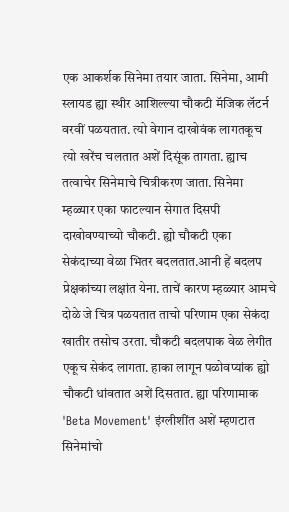एक आकर्शक सिनेमा तयार जाता. सिनेमा, आमी स्लायड ह्या स्थीर आशिल्ल्या चौकटी मॅजिक लॅटर्न वरवीं पळयतात. त्यो वेगान दाखोवंक लागतकूच त्यो खरेंच चलतात अशें दिसूंक तागता. ह्याच तत्वाचेर सिनेमाचे चित्रीकरण जाता. सिनेमा म्हळ्यार एका फाटल्यान सेगात दिसपी दाखोवण्याच्यो चौकटी. ह्यो चौकटी एका सेकंदाच्या वेळा भितर बदलतात.आनी हें बदलप प्रेक्षकांच्या लक्षांत येना. ताचें कारण म्हळ्यार आमचे दोळे जे चित्र पळयतात ताचो परिणाम एका सेकंदा खातीर तसोच उरता. चौकटी बदलपाक वेळ लेगीत एकूच सेकंद लागता. हाका लागून पळोवप्यांक ह्यो चौकटी धांवतात अशें दिसतात. ह्या परिणामाक 'Beta Movement' इंग्लीशींत अशें म्हणटात
सिनेमांचो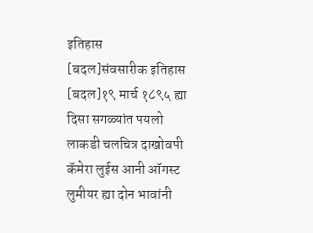इतिहास
[बदल]संवसारीक इतिहास
[बदल]१९ मार्च १८९५ ह्या दिसा सगळ्यांत पयलो लाकडी चलचित्र दाखोवपी कॅमेरा लुईस आनी ऑगस्ट लुमीयर ह्या दोन भावांनी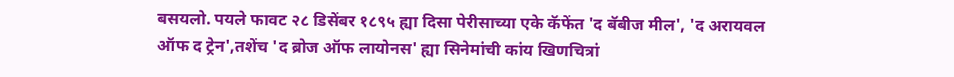बसयलो. पयले फावट २८ डिसेंबर १८९५ ह्या दिसा पेरीसाच्या एके कॅफेंत 'द बॅबीज मील', 'द अरायवल ऑफ द ट्रेन',तशेंच 'द ब्रोज ऑफ लायोनस' ह्या सिनेमांची कांय खिणचित्रां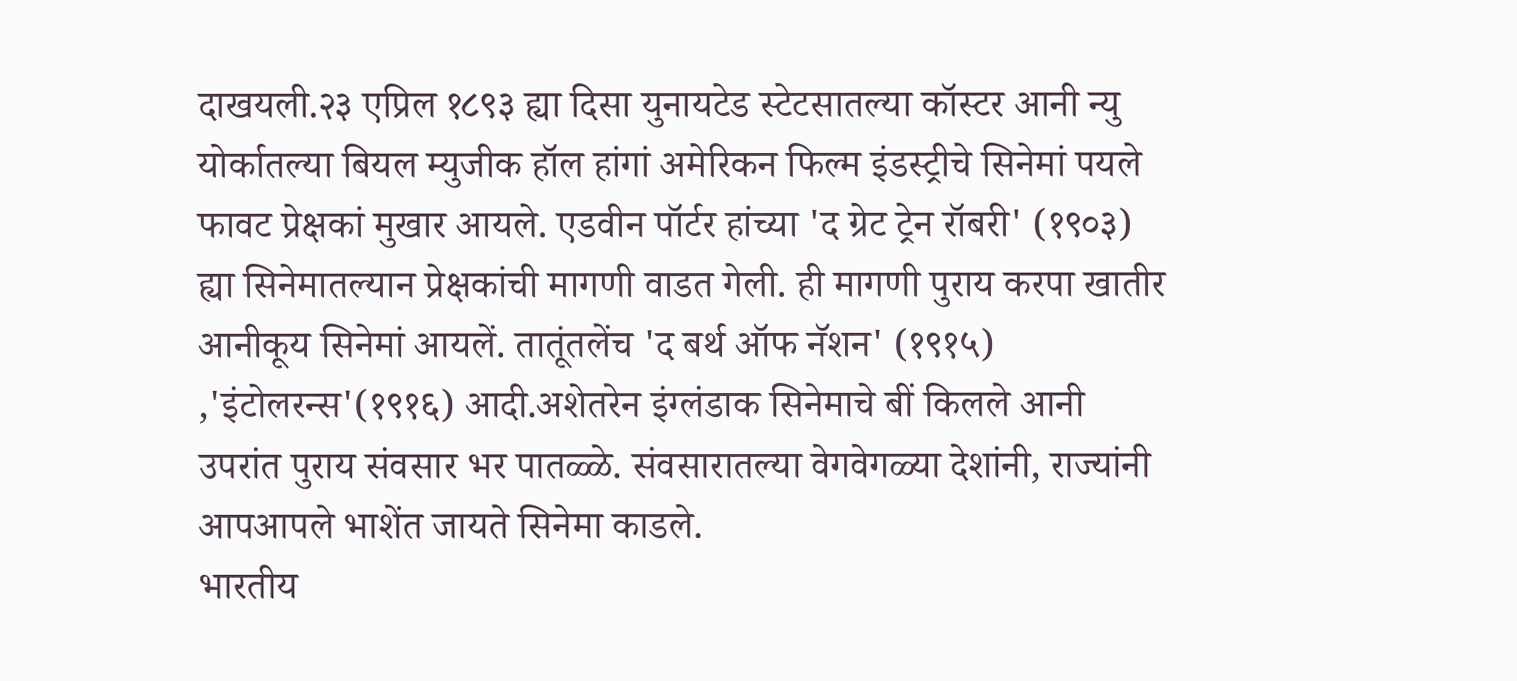दाखयली.२३ एप्रिल १८९३ ह्या दिसा युनायटेड स्टेटसातल्या कॉस्टर आनी न्यु योर्कातल्या बियल म्युजीक हॉल हांगां अमेरिकन फिल्म इंडस्ट्रीचे सिनेमां पयले फावट प्रेक्षकां मुखार आयले. एडवीन पॉर्टर हांच्या 'द ग्रेट ट्रेन रॉबरी' (१९०३) ह्या सिनेमातल्यान प्रेक्षकांची मागणी वाडत गेली. ही मागणी पुराय करपा खातीर आनीकूय सिनेमां आयलें. तातूंतलेंच 'द बर्थ ऑफ नॅशन' (१९१५) ,'इंटोलरन्स'(१९१६) आदी.अशेतरेन इंग्लंडाक सिनेमाचे बीं किलले आनी उपरांत पुराय संवसार भर पातळ्ळे. संवसारातल्या वेगवेगळ्या देशांनी, राज्यांनी आपआपले भाशेंत जायते सिनेमा काडले.
भारतीय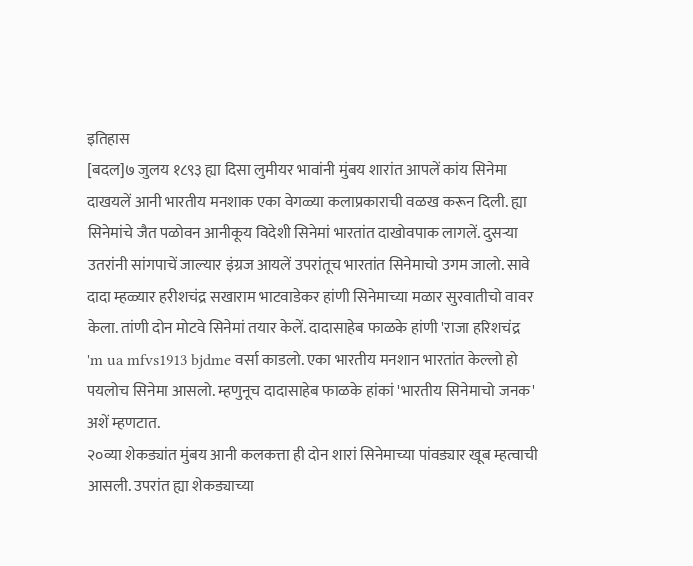इतिहास
[बदल]७ जुलय १८९३ ह्या दिसा लुमीयर भावांनी मुंबय शारांत आपलें कांय सिनेमा दाखयलें आनी भारतीय मनशाक एका वेगळ्या कलाप्रकाराची वळख करून दिली. ह्या सिनेमांचे जैत पळोवन आनीकूय विदेशी सिनेमां भारतांत दाखोवपाक लागलें. दुसऱ्या उतरांनी सांगपाचें जाल्यार इंग्रज आयलें उपरांतूच भारतांत सिनेमाचो उगम जालो. सावे दादा म्हळ्यार हरीशचंद्र सखाराम भाटवाडेकर हांणी सिनेमाच्या मळार सुरवातीचो वावर केला. तांणी दोन मोटवे सिनेमां तयार केलें. दादासाहेब फाळके हांणी 'राजा हरिशचंद्र 'm ua mfvs1913 bjdme वर्सा काडलो. एका भारतीय मनशान भारतांत केल्लो हो पयलोच सिनेमा आसलो. म्हणुनूच दादासाहेब फाळके हांकां 'भारतीय सिनेमाचो जनक' अशें म्हणटात.
२०व्या शेकड्यांत मुंबय आनी कलकत्ता ही दोन शारां सिनेमाच्या पांवड्यार खूब म्हत्वाची आसली. उपरांत ह्या शेकड्याच्या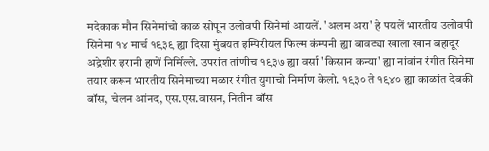मदेकाक मौन सिनेमांचो काळ सोपून उलोवपी सिनेमां आयलें. 'अलम अरा' हे पयलें भारतीय उलोवपी सिनेमा १४ मार्च १९३९ ह्या दिसा मुंबयत इम्पिरीयल फिल्म कंम्पनी ह्या बावट्या खाला खान बहादूर अद्रेशीर इरानी हाणें निर्मिल्ले. उपरांत तांणीच १९३७ ह्या वर्सा 'किसान कन्या' ह्या नांवांन रंगीत सिनेमा तयार करून भारतीय सिनेमाच्या मळार रंगीत युगाचो निर्माण केलो. १९३० ते १९४० ह्या काळांत देबकी बॉस, चेलन आंनद, एस.एस.वासन, नितीन बॉस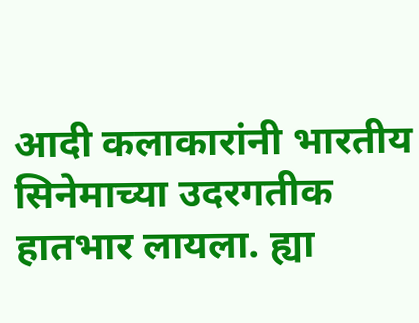आदी कलाकारांनी भारतीय सिनेमाच्या उदरगतीक हातभार लायला. ह्या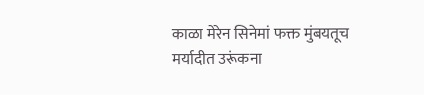काळा मेरेन सिनेमां फक्त मुंबयतूच मर्यादीत उरूंकना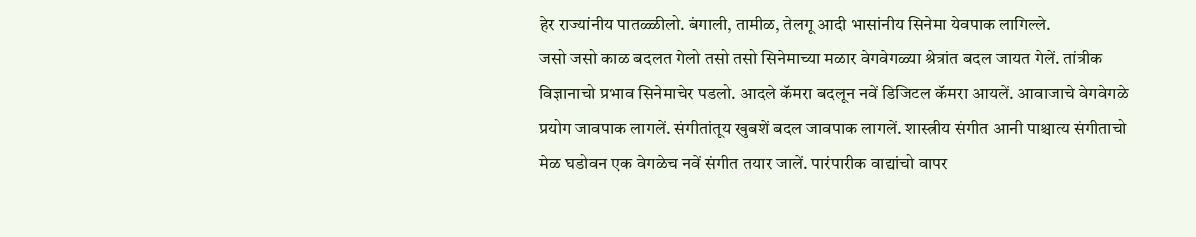हेर राज्यांनीय पातळ्ळीलो. बंगाली, तामीळ, तेलगू आदी भासांनीय सिनेमा येवपाक लागिल्ले.
जसो जसो काळ बदलत गेलो तसो तसो सिनेमाच्या मळार वेगवेगळ्या श्रेत्रांत बदल जायत गेलें. तांत्रीक विज्ञानाचो प्रभाव सिनेमाचेर पडलो. आदले कॅमरा बदलून नवें डिजिटल कॅमरा आयलें. आवाजाचे वेगवेगळे प्रयोग जावपाक लागलें. संगीतांतूय खुबशें बदल जावपाक लागलें. शास्त्रीय संगीत आनी पाश्चात्य संगीताचो मेळ घडोवन एक वेगळेच नवें संगीत तयार जालें. पारंपारीक वाद्यांचो वापर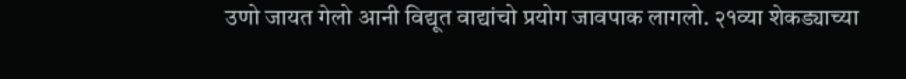उणो जायत गेलो आनी विद्यूत वाद्यांचो प्रयोग जावपाक लागलो. २१व्या शेकड्याच्या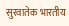सुरवातेक भारतीय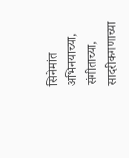सिनेमांत अभिनयाच्या, संगीताच्या, सादरीकगणाच्या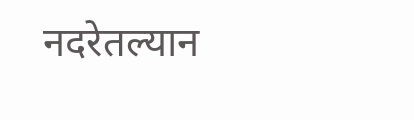नदरेतल्यान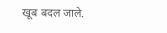खूब बदल जाले.